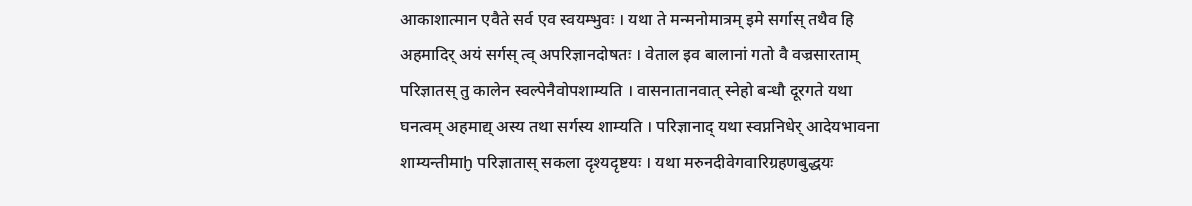आकाशात्मान एवैते सर्व एव स्वयम्भुवः । यथा ते मन्मनोमात्रम् इमे सर्गास् तथैव हि
अहमादिर् अयं सर्गस् त्व् अपरिज्ञानदोषतः । वेताल इव बालानां गतो वै वज्रसारताम्
परिज्ञातस् तु कालेन स्वल्पेनैवोपशाम्यति । वासनातानवात् स्नेहो बन्धौ दूरगते यथा
घनत्वम् अहमाद्य् अस्य तथा सर्गस्य शाम्यति । परिज्ञानाद् यथा स्वप्ननिधेर् आदेयभावना
शाम्यन्तीमाḫ परिज्ञातास् सकला दृश्यदृष्टयः । यथा मरुनदीवेगवारिग्रहणबुद्धयः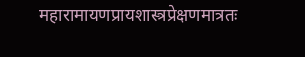महारामायणप्रायशास्त्रप्रेक्षणमात्रतः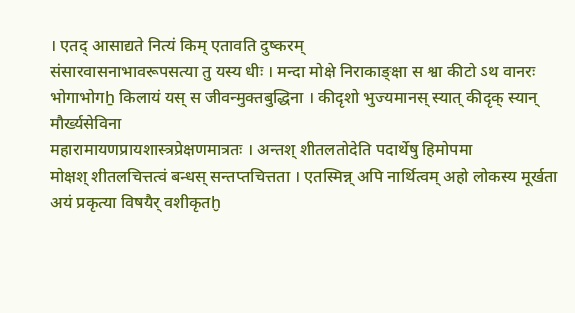। एतद् आसाद्यते नित्यं किम् एतावति दुष्करम्
संसारवासनाभावरूपसत्या तु यस्य धीः । मन्दा मोक्षे निराकाङ्क्षा स श्वा कीटो ऽथ वानरः
भोगाभोगẖ किलायं यस् स जीवन्मुक्तबुद्धिना । कीदृशो भुज्यमानस् स्यात् कीदृक् स्यान् मौर्ख्यसेविना
महारामायणप्रायशास्त्रप्रेक्षणमात्रतः । अन्तश् शीतलतोदेति पदार्थेषु हिमोपमा
मोक्षश् शीतलचित्तत्वं बन्धस् सन्तप्तचित्तता । एतस्मिन्न् अपि नार्थित्वम् अहो लोकस्य मूर्खता
अयं प्रकृत्या विषयैर् वशीकृतḫ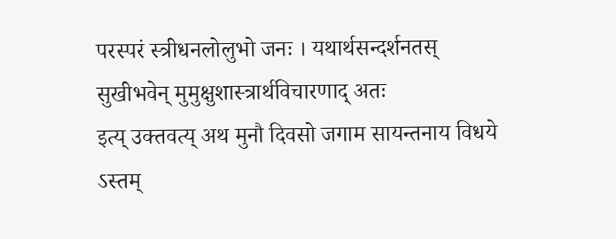परस्परं स्त्रीधनलोलुभो जनः । यथार्थसन्दर्शनतस् सुखीभवेन् मुमुक्षुशास्त्रार्थविचारणाद् अतः
इत्य् उक्तवत्य् अथ मुनौ दिवसो जगाम सायन्तनाय विधये ऽस्तम्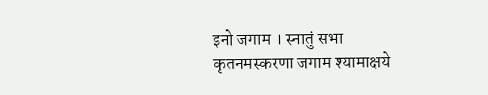इनो जगाम । स्नातुं सभा कृतनमस्करणा जगाम श्यामाक्षये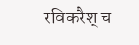रविकरैश् च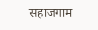सहाजगाम